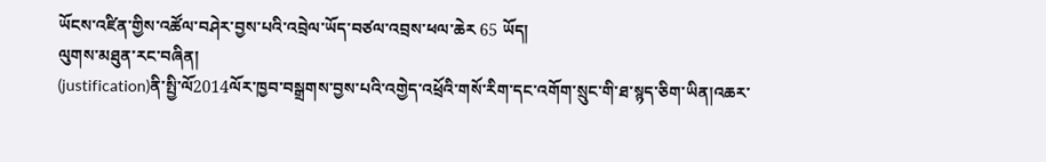ཡོངས་འཛིན་གྱིས་འཚོལ་བཤེར་བྱས་པའི་འབྲེལ་ཡོད་བཙལ་འབྲས་ཕལ་ཆེར 65 ཡོད།
ལུགས་མཐུན་རང་བཞིན།
(justification)ནི་སྤྱི་ལོ2014ལོར་ཁྱབ་བསྒྲགས་བྱས་པའི་འགྱེད་འཕྲོའི་གསོ་རིག་དང་འགོག་སྲུང་གི་ཐ་སྙད་ཅིག་ཡིན།འཆར་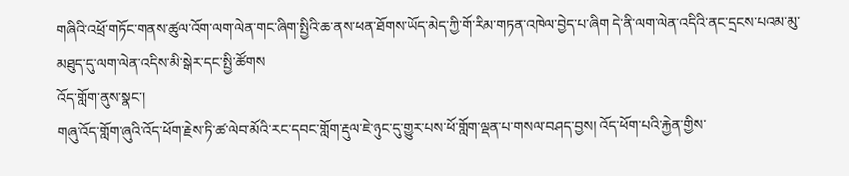གཞིའི་འཕྲོ་གཏོང་གནས་ཚུལ་འོག་ལག་ལེན་གང་ཞིག་སྤྱིའི་ཆ་ནས་ཕན་ཐོགས་ཡོད་མེད་ཀྱི་གོ་རིམ་གཏན་འཁེལ་བྱེད་པ་ཞིག དེ་ནི་ལག་ལེན་འདིའི་ནང་དྲངས་པའམ་མུ་མཐུད་དུ་ལག་ལེན་འདིས་མི་སྒེར་དང་སྤྱི་ཚོགས
འོད་གློག་ནུས་སྣང་།
གཞུ་འོད་གློག་ཞུའི་འོད་ཕོག་རྗེས་ཏི་ཚ་ལེབ་མོའི་རང་དབང་གློག་རྡུལ་ཇེ་ཉུང་དུ་གྱུར་པས་ཕོ་གློག་ལྡན་པ་གསལ་བཤད་བྱས། འོད་ཕོག་པའི་རྐྱེན་གྱིས་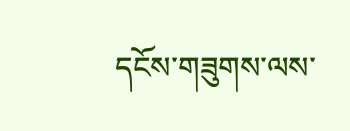དངོས་གཟུགས་ལས་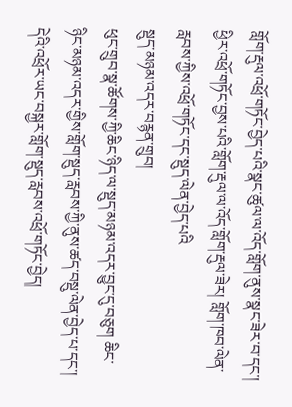གློག་རྡུལ་འཕྲོ་གཏོང་བྱེད་པའི་སྣང་ཚུལ་ལ་འོད་གློག་ནུས་སྣང་ཟེར་བ་དང་། ཕྱིར་འཕྲོ་གཏོང་བྱས་པའི་གློག་རྡུལ་ལ་འོད་གློག་རྡུལ་ཟེར། གློག་ཁབ་ལེན་རླབས་ཀྱིས་འཕྲོ་གཏོང་དང་སྡུད་ལེན་བྱེད་པའི
སྡུད་མཉམ་འདར་བརྙན་གྲུབ།
ཕུང་གྲུབ་སྣ་ཚོགས་ཀྱི་ཆིང་ཉིད་ལ་སྡུད་མཉམ་འདར་བྱུང་དུ་བཅུག ཆིང་ཉིང་མཉམ་འདར་གྱིས་གློག་སྡུད་རླབས་ཀྱི་ནུས་ཚད་བསྡུ་ལེན་བྱེད་པ་དང་། དེའི་འཕྲོར་ཡང་བསྐྱར་གློག་སྡུད་རླབས་འཕྲོ་གཏོང་བྱེད།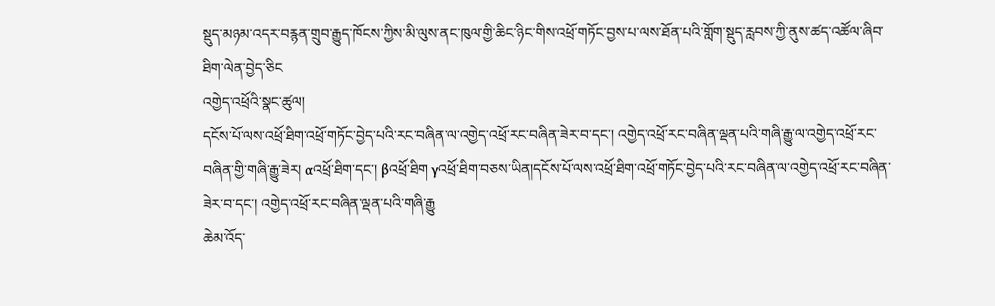སྡུད་མཉམ་འདར་བརྙན་གྲུབ་རྒྱུད་ཁོངས་ཀྱིས་མི་ལུས་ནང་ཁུལ་གྱི་ཆིང་ཉིང་གིས་འཕྲོ་གཏོང་བྱས་པ་ལས་ཐོན་པའི་གློག་སྡུད་རླབས་ཀྱི་ནུས་ཚད་འཚོལ་ཞིབ་ཐིག་ལེན་བྱེད་ཅིང
འགྱེད་འཕྲོའི་སྣང་ཚུལ།
དངོས་པོ་ལས་འཕྲོ་ཐིག་འཕྲོ་གཏོང་བྱེད་པའི་རང་བཞིན་ལ་འགྱེད་འཕྲོ་རང་བཞིན་ཟེར་བ་དང་། འགྱེད་འཕྲོ་རང་བཞིན་ལྡན་པའི་གཞི་རྒྱུ་ལ་འགྱེད་འཕྲོ་རང་བཞིན་གྱི་གཞི་རྒྱུ་ཟེར། αའཕྲོ་ཐིག་དང་། βའཕྲོ་ཐིག γའཕྲོ་ཐིག་བཅས་ཡིན།དངོས་པོ་ལས་འཕྲོ་ཐིག་འཕྲོ་གཏོང་བྱེད་པའི་རང་བཞིན་ལ་འགྱེད་འཕྲོ་རང་བཞིན་ཟེར་བ་དང་། འགྱེད་འཕྲོ་རང་བཞིན་ལྡན་པའི་གཞི་རྒྱུ
ཆེམ་འོད་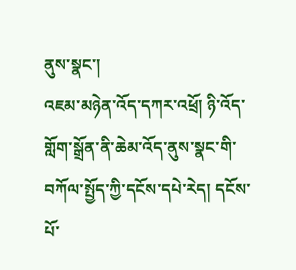ནུས་སྣང་།
འཇམ་མཉེན་འོད་དཀར་འཕྲོ། ཉི་འོད་གློག་སྒྲོན་ནི་ཆེམ་འོད་ནུས་སྣང་གི་བཀོལ་སྤྱོད་ཀྱི་དངོས་དཔེ་རེད། དངོས་པོ་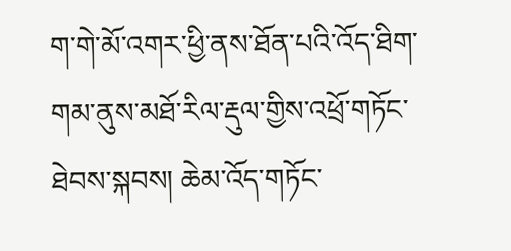ག་གེ་མོ་འགར་ཕྱི་ནས་ཐོན་པའི་འོད་ཐིག་གམ་ནུས་མཐོ་རིལ་རྡུལ་གྱིས་འཕྲོ་གཏོང་ཐེབས་སྐབས། ཆེམ་འོད་གཏོང་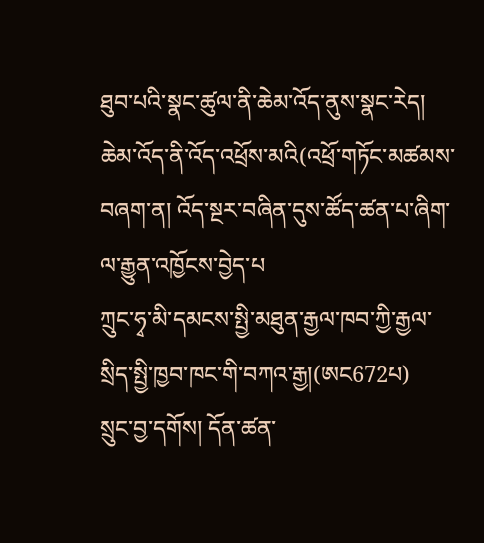ཐུབ་པའི་སྣང་ཚུལ་ནི་ཆེམ་འོད་ནུས་སྣང་རེད། ཆེམ་འོད་ནི་འོད་འཕྲོས་མའི(འཕྲོ་གཏོང་མཚམས་བཞག་ན། འོད་སྔར་བཞིན་དུས་ཚོད་ཚན་པ་ཞིག་ལ་རྒྱུན་འཁྱོངས་བྱེད་པ
ཀྲུང་ཧྭ་མི་དམངས་སྤྱི་མཐུན་རྒྱལ་ཁབ་ཀྱི་རྒྱལ་སྲིད་སྤྱི་ཁྱབ་ཁང་གི་བཀའ་རྒྱ།(ཨང672པ)
སྲུང་བྱ་དགོས། དོན་ཚན་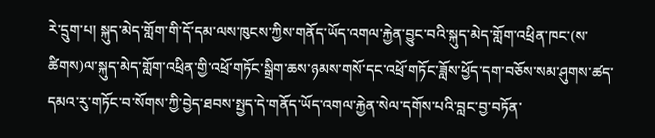རེ་དྲུག་པ། སྐུད་མེད་གློག་གི་དོ་དམ་ལས་ཁུངས་ཀྱིས་གནོད་ཡོད་འགལ་རྐྱེན་བྱུང་བའི་སྐུད་མེད་གློག་འཕྲིན་ཁང་(ས་ཚིགས)ལ་སྐུད་མེད་གློག་འཕྲིན་གྱི་འཕྲོ་གཏོང་སྒྲིག་ཆས་ཉམས་གསོ་དང་འཕྲོ་གཏོང་ཟློས་ཕྱོད་དག་བཅོས་སམ་ཤུགས་ཚད་དམའ་རུ་གཏོང་བ་སོགས་ཀྱི་བྱེད་ཐབས་སྤྱད་དེ་གནོད་ཡོད་འགལ་རྐྱེན་སེལ་དགོས་པའི་བླང་བྱ་བཏོན་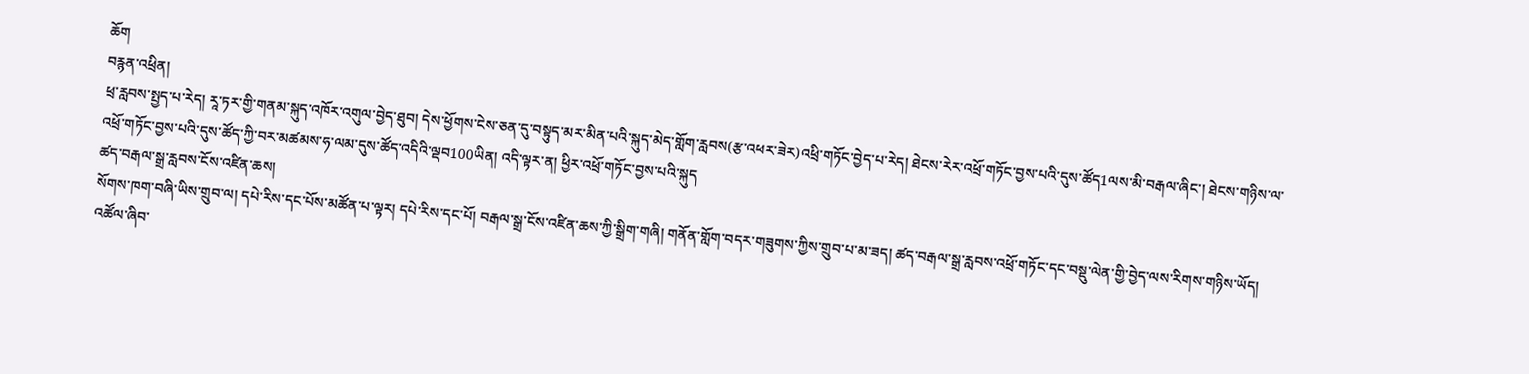ཆོག
བརྙན་འཕྲིན།
ཕྲ་རླབས་སྤྱད་པ་རེད། རཱ་ཏར་གྱི་གནམ་སྐུད་འཁོར་འགུལ་བྱེད་ཐུབ། དེས་ཕྱོགས་ངེས་ཅན་དུ་བསྟུད་མར་མིན་པའི་སྐུད་མེད་གློག་རླབས(རྩ་འཕར་ཟེར)འཕྲི་གཏོང་བྱེད་པ་རེད། ཐེངས་རེར་འཕྲོ་གཏོང་བྱས་པའི་དུས་ཚོད1ལས་མི་བརྒལ་ཞིང་། ཐེངས་གཉིས་ལ་འཕྲོ་གཏོང་བྱས་པའི་དུས་ཚོད་ཀྱི་བར་མཚམས་ཧ་ལམ་དུས་ཚོད་འདིའི་ལྡབ100ཡིན། འདི་ལྟར་ན། ཕྱིར་འཕྲོ་གཏོང་བྱས་པའི་སྐུད
ཚད་བརྒལ་སྒྲ་རླབས་ངོས་འཛིན་ཆས།
སོགས་ཁག་བཞི་ཡིས་གྲུབ་ལ། དཔེ་རིས་དང་པོས་མཚོན་པ་ལྟར། དཔེ་རིས་དང་པོ། བརྒལ་སྒྲ་ངོས་འཛིན་ཆས་ཀྱི་སྒྲིག་གཞི། གནོན་གློག་བདར་གཟུགས་ཀྱིས་གྲུབ་པ་མ་ཟད། ཚད་བརྒལ་སྒྲ་རླབས་འཕྲོ་གཏོང་དང་བསྡུ་ལེན་གྱི་བྱེད་ལས་རིགས་གཉིས་ཡོད། འཚོལ་ཞིབ་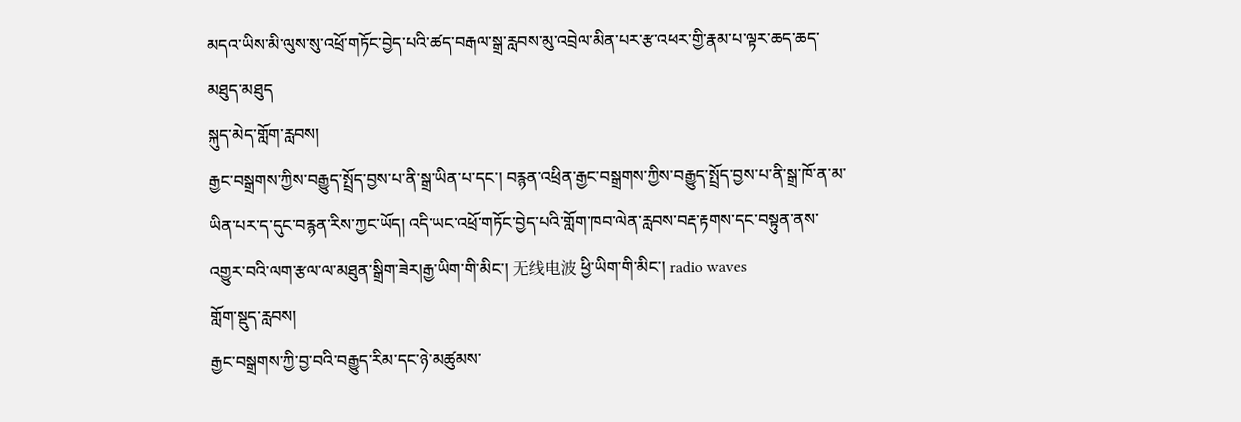མདའ་ཡིས་མི་ལུས་སུ་འཕྲོ་གཏོང་བྱེད་པའི་ཚད་བརྒལ་སྒྲ་རླབས་མུ་འབྲེལ་མིན་པར་རྩ་འཕར་གྱི་རྣམ་པ་ལྟར་ཆད་ཆད་མཐུད་མཐུད
སྐུད་མེད་གློག་རླབས།
རྒྱང་བསྒྲགས་ཀྱིས་བརྒྱུད་སྤྲོད་བྱས་པ་ནི་སྒྲ་ཡིན་པ་དང་། བརྙན་འཕྲིན་རྒྱང་བསྒྲགས་ཀྱིས་བརྒྱུད་སྤྲོད་བྱས་པ་ནི་སྒྲ་ཁོ་ན་མ་ཡིན་པར་ད་དུང་བརྙན་རིས་ཀྱང་ཡོད། འདི་ཡང་འཕྲོ་གཏོང་བྱེད་པའི་གློག་ཁབ་ལེན་རླབས་བརྡ་རྟགས་དང་བསྟུན་ནས་འགྱུར་བའི་ལག་རྩལ་ལ་མཐུན་སྒྲིག་ཟེར།རྒྱ་ཡིག་གི་མིང་། 无线电波 ཕྱི་ཡིག་གི་མིང་། radio waves
གློག་སྡུད་རླབས།
རྒྱང་བསྒྲགས་ཀྱི་བྱ་བའི་བརྒྱུད་རིམ་དང་ཉེ་མཚུམས་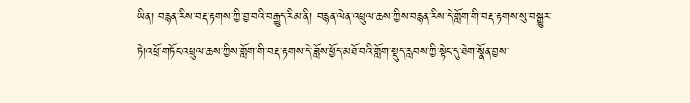ཡིན། བརྙན་རིས་བརྡ་རྟགས་ཀྱི་བྱ་བའི་བརྒྱུད་རིམ་ནི། བརྙན་ལེན་འཕྲུལ་ཆས་ཀྱིས་བརྙན་རིས་དེ་གློག་གི་བརྡ་རྟགས་སུ་བསྒྱུར་ཏེ།འཕྲོ་གཏོང་འཕྲུལ་ཆས་ཀྱིས་གློག་གི་བརྡ་རྟགས་དེ་ཟློས་ཕྱོད་མཐོ་བའི་གློག་སྡུད་རླབས་ཀྱི་སྟེང་དུ་ཐེག་སྣོན་བྱས་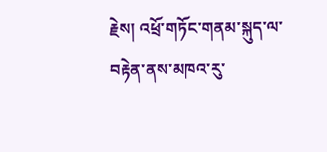རྗེས། འཕྲོ་གཏོང་གནམ་སྐུད་ལ་བརྟེན་ནས་མཁའ་རུ་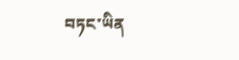བཏང་ཡིན